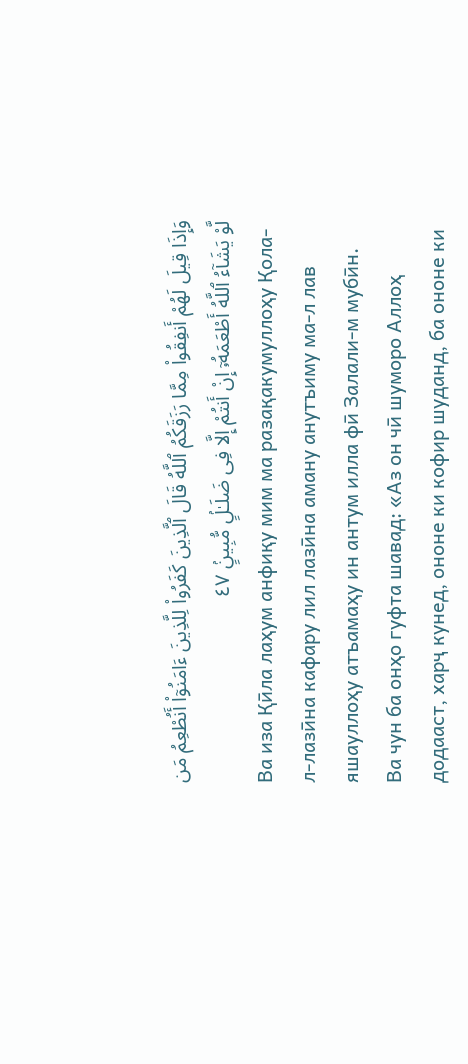وَإِذَا قِيلَ لَهُمْ أَنفِقُوا۟ مِمَّا رَزَقَكُمُ ٱللَّهُ قَالَ ٱلَّذِينَ كَفَرُوا۟ لِلَّذِينَ ءَامَنُوٓا۟ أَنُطْعِمُ مَن لَّوْ يَشَآءُ ٱللَّهُ أَطْعَمَهُۥٓ إِنْ أَنتُمْ إِلَّا فِى ضَلَـٰلٍۢ مُّبِينٍۢ ٤٧
Ва иза Қӣла лаҳум анфиқу мим ма разақакумуллоҳу Қола-л-лазӣна кафару лил лазӣна аману анутъиму ма-л лав яшауллоҳу атъамаҳу ин антум илла фӣ Залали-м мубӣн.
Ва чун ба онҳо гуфта шавад: «Аз он чӣ шуморо Аллоҳ додааст, харҷ кунед, ононе ки кофир шуданд, ба ононе ки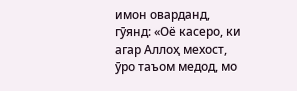имон оварданд, гӯянд: «Оё касеро, ки агар Аллоҳ мехост, ӯро таъом медод, мо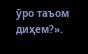ӯро таъом диҳем?».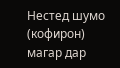Нестед шумо (кофирон) магар дар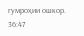гумроҳии ошкор.
36:47